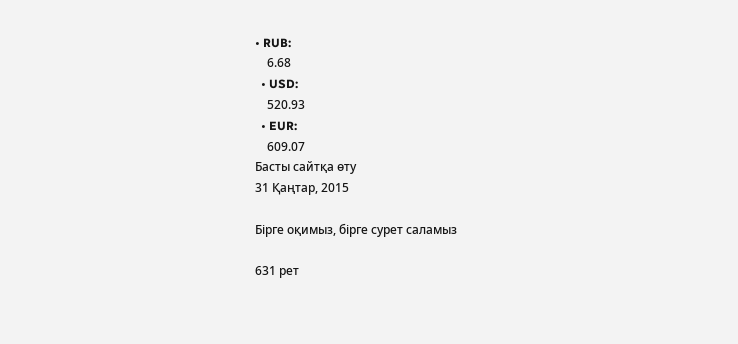• RUB:
    6.68
  • USD:
    520.93
  • EUR:
    609.07
Басты сайтқа өту
31 Қаңтар, 2015

Бірге оқимыз, бірге сурет саламыз

631 рет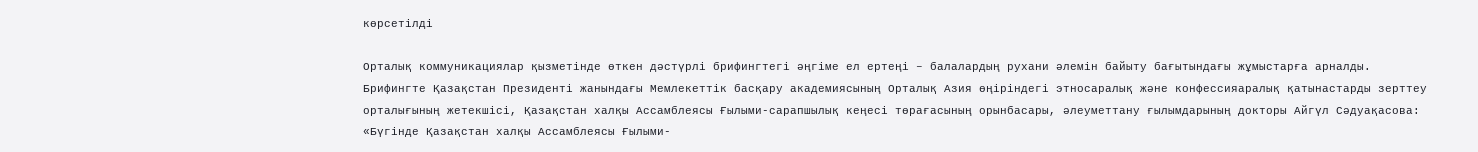көрсетілді

Орталық коммуникациялар қызметінде өткен дәстүрлі брифингтегі әңгіме ел ертеңі – балалардың рухани әлемін байыту бағытындағы жұмыстарға арналды. Брифингте Қазақстан Президенті жанындағы Мемлекеттік басқару академиясының Орталық Азия өңіріндегі этносаралық және конфессияаралық қатынастарды зерттеу орталығының жетекшісі, Қазақстан халқы Ассамблеясы Ғылыми-сарапшылық кеңесі төрағасының орынбасары, әлеуметтану ғылымдарының докторы Айгүл Сәдуақасова: «Бүгінде Қазақстан халқы Ассамблеясы Ғылыми-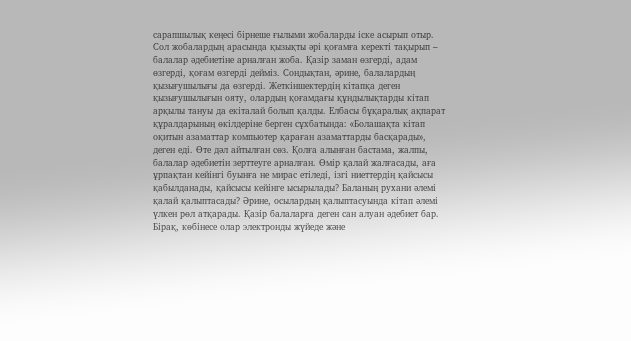сарапшылық кеңесі бірнеше ғылыми жобаларды іске асырып отыр. Сол жобалардың арасында қызықты әрі қоғамға керекті тақырып – балалар әдебиетіне арналған жоба. Қазір заман өзгерді, адам өзгерді, қоғам өзгерді дейміз. Сондықтан, әрине, балалардың қызығушылығы да өзгерді. Жеткіншектердің кітапқа деген қызығушылығын ояту, олардың қоғамдағы құндылықтарды кітап арқылы тануы да екіталай болып қалды. Елбасы бұқаралық ақпарат құралдарының өкілдеріне берген сұхбатында: «Болашақта кітап оқитын азаматтар компьютер қараған азаматтарды басқарады», деген еді. Өте дәл айтылған сөз. Қолға алынған бастама, жалпы, балалар әдебиетін зерттеуге арналған. Өмір қалай жалғасады, аға ұрпақтан кейінгі буынға не мирас етіледі, ізгі ниеттердің қайсысы қабылданады, қайсысы кейінге ысырылады? Баланың рухани әлемі қалай қалыптасады? Әрине, осылардың қалыптасуында кітап әлемі үлкен рөл атқарады. Қазір балаларға деген сан алуан әдебиет бар. Бірақ, көбінесе олар электронды жүйеде және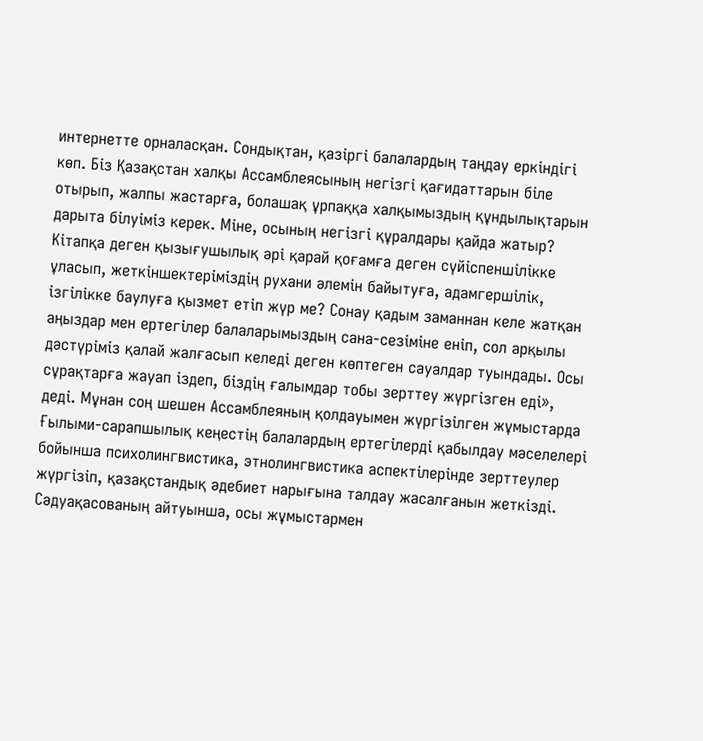интернетте орналасқан. Сондықтан, қазіргі балалардың таңдау еркіндігі көп. Біз Қазақстан халқы Ассамблеясының негізгі қағидаттарын біле отырып, жалпы жастарға, болашақ ұрпаққа халқымыздың құндылықтарын дарыта білуіміз керек. Міне, осының негізгі құралдары қайда жатыр? Кітапқа деген қызығушылық әрі қарай қоғамға деген сүйіспеншілікке ұласып, жеткіншектеріміздің рухани әлемін байытуға, адамгершілік, ізгілікке баулуға қызмет етіп жүр ме? Сонау қадым заманнан келе жатқан аңыздар мен ертегілер балаларымыздың сана-сезіміне еніп, сол арқылы дәстүріміз қалай жалғасып келеді деген көптеген сауалдар туындады. Осы сұрақтарға жауап іздеп, біздің ғалымдар тобы зерттеу жүргізген еді», деді. Мұнан соң шешен Ассамблеяның қолдауымен жүргізілген жұмыстарда Ғылыми-сарапшылық кеңестің балалардың ертегілерді қабылдау мәселелері бойынша психолингвистика, этнолингвистика аспектілерінде зерттеулер жүргізіп, қазақстандық әдебиет нарығына талдау жасалғанын жеткізді. Сәдуақасованың айтуынша, осы жұмыстармен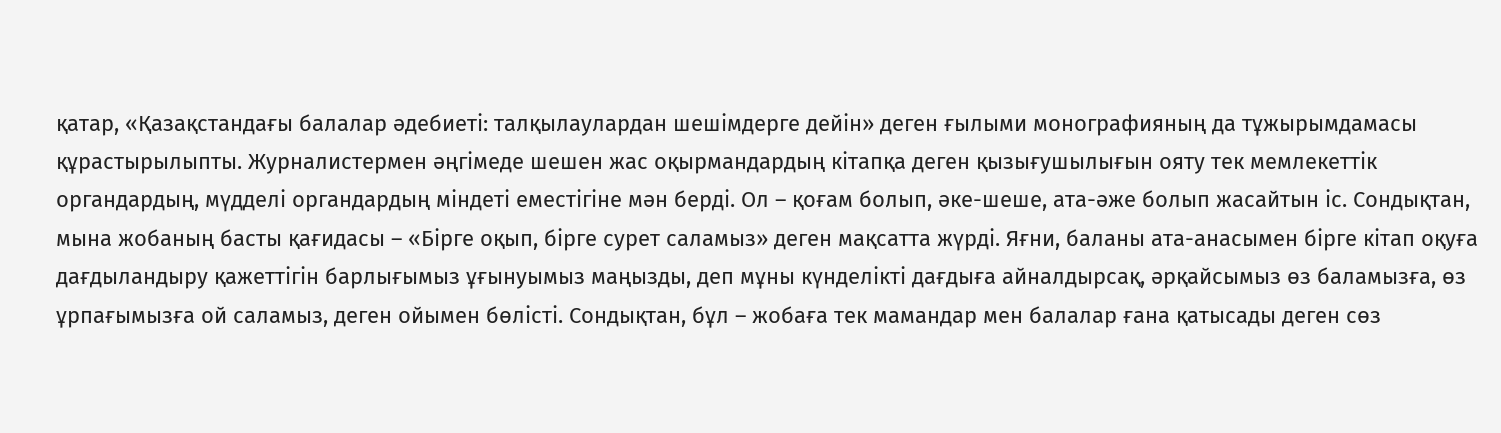қатар, «Қазақстандағы балалар әдебиеті: талқылаулардан шешімдерге дейін» деген ғылыми монографияның да тұжырымдамасы құрастырылыпты. Журналистермен әңгімеде шешен жас оқырмандардың кітапқа деген қызығушылығын ояту тек мемлекеттік органдардың, мүдделі органдардың міндеті еместігіне мән берді. Ол – қоғам болып, әке-шеше, ата-әже болып жасайтын іс. Сондықтан, мына жобаның басты қағидасы – «Бірге оқып, бірге сурет саламыз» деген мақсатта жүрді. Яғни, баланы ата-анасымен бірге кітап оқуға дағдыландыру қажеттігін барлығымыз ұғынуымыз маңызды, деп мұны күнделікті дағдыға айналдырсақ, әрқайсымыз өз баламызға, өз ұрпағымызға ой саламыз, деген ойымен бөлісті. Сондықтан, бұл – жобаға тек мамандар мен балалар ғана қатысады деген сөз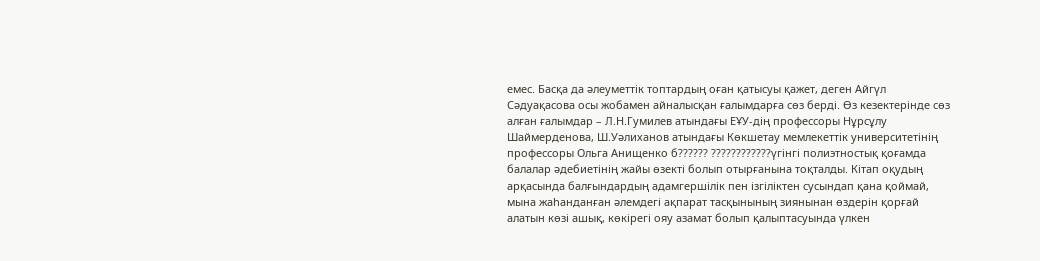емес. Басқа да әлеуметтік топтардың оған қатысуы қажет, деген Айгүл Сәдуақасова осы жобамен айналысқан ғалымдарға сөз берді. Өз кезектерінде сөз алған ғалымдар – Л.Н.Гумилев атындағы ЕҰУ-дің профессоры Нұрсұлу Шаймерденова, Ш.Уәлиханов атындағы Көкшетау мемлекеттік университетінің профессоры Ольга Анищенко б?????? ????????????үгінгі полиэтностық қоғамда балалар әдебиетінің жайы өзекті болып отырғанына тоқталды. Кітап оқудың арқасында балғындардың адамгершілік пен ізгіліктен сусындап қана қоймай, мына жаһанданған әлемдегі ақпарат тасқынының зиянынан өздерін қорғай алатын көзі ашық, көкірегі ояу азамат болып қалыптасуында үлкен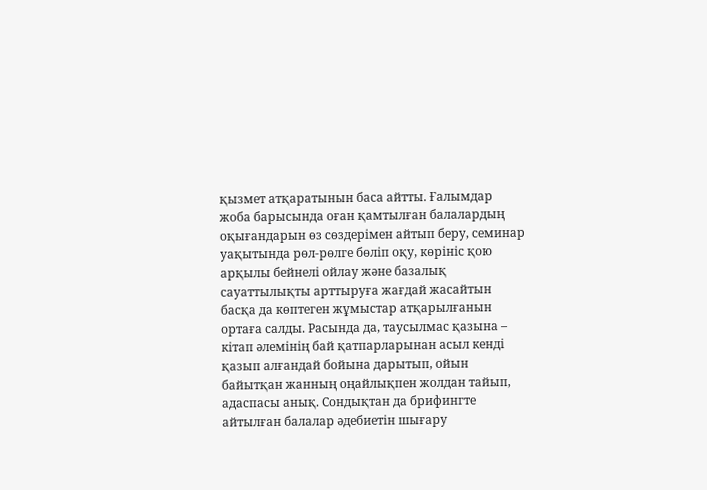қызмет атқаратынын баса айтты. Ғалымдар жоба барысында оған қамтылған балалардың оқығандарын өз сөздерімен айтып беру, семинар уақытында рөл-рөлге бөліп оқу, көрініс қою арқылы бейнелі ойлау және базалық сауаттылықты арттыруға жағдай жасайтын басқа да көптеген жұмыстар атқарылғанын ортаға салды. Расында да, таусылмас қазына – кітап әлемінің бай қатпарларынан асыл кенді қазып алғандай бойына дарытып, ойын байытқан жанның оңайлықпен жолдан тайып, адаспасы анық. Сондықтан да брифингте айтылған балалар әдебиетін шығару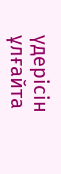үдерісін ұлғайта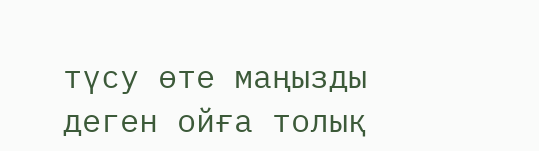түсу өте маңызды деген ойға толық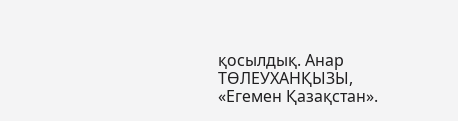қосылдық. Анар ТӨЛЕУХАНҚЫЗЫ, «Егемен Қазақстан».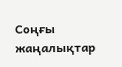Соңғы жаңалықтар